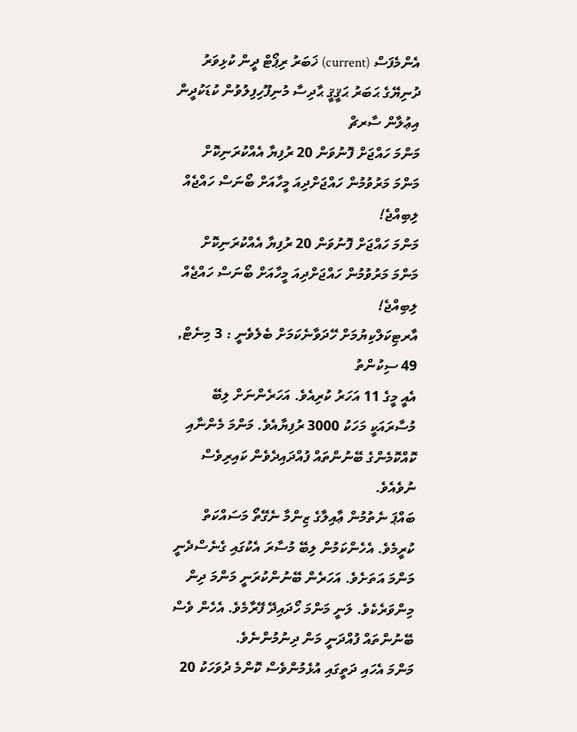އެންމެފަސް (current) ޚަބަރު ރިޕޯޓް ދީން ކުޅިވަރު ދުނިޔޭގެ ޙަބަރު ޙަޤީޤީ ޙާދިސާ މުނިފޫހިފިލުވުން ކުޑަކުދީން އިޢުލާން ސާރޗް
މަންމަ ހައްޖަށް ފޮނުވަން 20 ރުފިޔާ އެއްކުރަނިކޮށް މަންމަ މަރުވުމުން ހައްޖަށްދިއަ މީހާއަށް ބޯނަސް ހައްޖެއް ލިބިއްޖެ!
މަންމަ ހައްޖަށް ފޮނުވަން 20 ރުފިޔާ އެއްކުރަނިކޮށް މަންމަ މަރުވުމުން ހައްޖަށްދިއަ މީހާއަށް ބޯނަސް ހައްޖެއް ލިބިއްޖެ!
އާރޓިކަލްކިޔުމަށް ހޭދަވާނެކަމަށް ބެލެވެނީ : 3 މިނެޓް, 49 ސިކުންތު
އެއީ މީގެ 11 އަހަރު ކުރިއެވެ. އަހަރެންނަށް ލިބޭ މުސާރައަކީ މަހަކު 3000 ރުފިޔާއެވެ. މަންމަ މެންނާއި ކޮއްކޮމެންގެ ބޭނުންތައް ފުއްދައިދެވެން ކައިރިވެސް ނުވެއެވެ.
ބައްޕަ ނެތުމުން ޢާއިލާގެ ޒިންމާ ނެގޭތޯ މަސައްކަތް ކުރީމެވެ. އެހެންކަމުން ލިބޭ މުސާރަ އެކުގައި ގެނެސްދެނީ މަންމަ އަތަށެވެ. އަހަރެން ބޭނުންކުރަނީ މަންމަ ދިން މިންވަރެކެވެ. ލަނީ މަންމަ ހޯދައިދޭ ފޭރާމެވެ. އެހެން ވެސް ބޭނުންތައް ފުއްދަނީ މަން ދިނުމުންނެވެ.
މަންމަ އެހައި ދަތީގައި އުޅެމުންވެސް ކޮންމެ ދުވަހަކު 20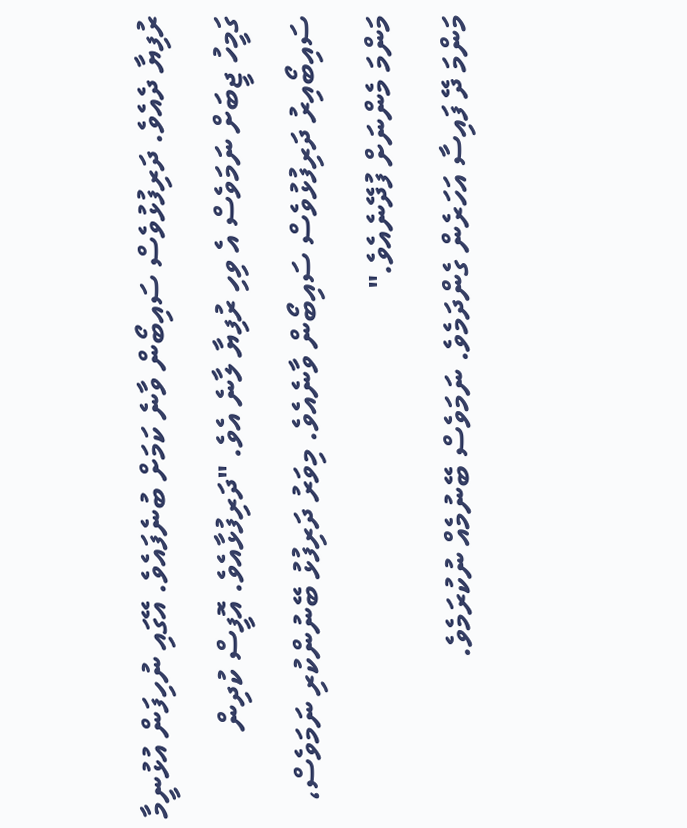ރުފިޔާ ދެއެވެ. ދަރިފުޅުވެސް ސައިބޯން ވާނެ ކަމަށް ބުނެފައެވެ. އޭގައި ނުހިފަން އުޅުނީމާ ގަމީހު ޖީބަށް ނަމަވެސް އެ ވިހި ރުފިޔާ ލާނެ އެވެ. "ދަރިފުޅާއެވެ. އޮފީސް ކުދިން ސައިބޯއިރު ދަރިފުޅުވެސް ސައިބޯން ވާނެއެވެ. މިވަރު ދަރިފުޅު ބޭނުންކުރި ނަމަވެސް، މަންމަ މެންނަށް ފުދޭނެއެވެ."
މަންމަ ދޭ ފައިސާ އަހަރެން ގެންދަމެވެ. ނަމަވެސް ބޭނުމެއް ނުކުރަމެވެ.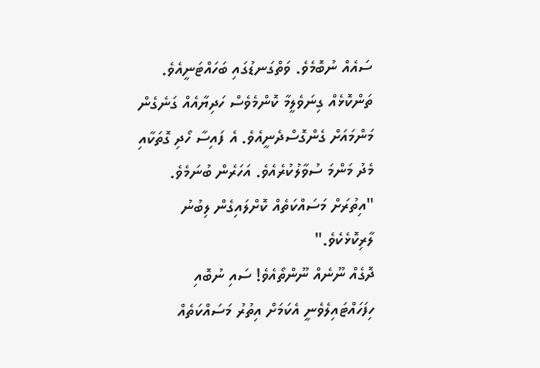ސައެއް ނުބޮމެވެ. ވަތްގަނޑުގައި ބަހައްޓަނީއެވެ. ތަންކޮޅެއް ގިނަވެލީމާ ކޮންމެވެސް ހަދިޔާއެއް ގަނެގެން މަންމައަށް ގެންގޮސްދެނީއެވެ. އެ ފައިސާ ހޯދި ގޮތަކާއި މެދު މަންމަ ސުވާލުކުރެއެވެ. އަހަރެން ބުނަމެވެ. "އިތުރަށް މަސައްކަތެއް ކޮށްލައިގެން ލިބުނު ލާރިކޮޅެކެވެ."
ދޮގެއް ނޫނެއް ނޫންތޯއެވެ! ސައި ނުބޮއި ހިފަހައްޓައިލެވެނީ އެކަމަށް އިތުރު މަސައްކަތެއް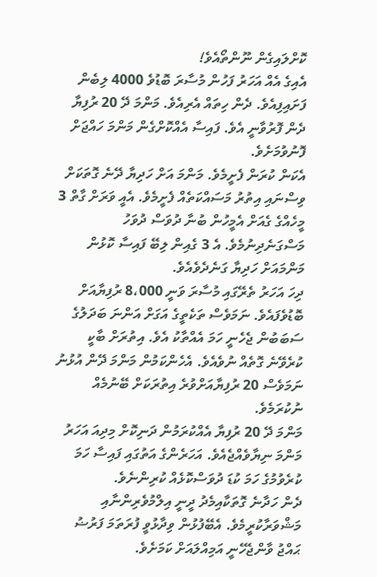ކޮށްލައިގެން ނޫންތޯއެވެ!
އެއިގެ އެއް އަހަރު ފަހުން މުސާރަ ބޮޑުވެ 4000 ލިބެން ފަށައިފިއެވެ. ދެން ހިތައް އެރިއެވެ. މަންމަ ދޭ 20 ރުފިޔާ ދެން ފޮރުވާނީ އެވެ. ފައިސާ އެއްކޮށްގެން މަންމަ ހައްޖަށް ފޮނުވުމަށެވެ.
އެކަން ކުރަން ފެށީމެވެ. މަންމަ އަށް ހަދިޔާ ދޭނެ ގޮތަކަށް ވިސްނައި އިތުރު މަސައްކަތެއް ފެށީމެވެ. އެއީ ވަރަށް ގާތް 3 މީހެއްގެ ގެއަށް އެމީހުން ބުނާ ދުވަސް ދުވަހު މަސްގަނެދިނުމެވެ. އެ 3 ގެއިން ލިބޭ ފައިސާ ކޮޅުން މަންމައަށް ހަދިޔާ ގަނެދެވެއެވެ.
ދިހަ އަހަރު ތެރޭގައި މުސާރަ ވަނީ 8،000 ރުފިޔާއަށް ބޮޑުވެފައެވެ. ނަމަވެސް ތަކެތީގެ އަގަށް އަންނަ ބަދަލުގެ ސަބަބުން ޖެހެނީ ހަމަ އެއްތާކު އެވެ. އިތުރަށް ބާކީ ކުރެވޭނެ ގޮތެއް ނުވެއެވެ. އެހެންކަމުން މަންމަ ދޭން އުޅުނު ނަމަވެސް 20 ރުފިޔާއަށްވުރެ އިތުރަކަށް ބޭނުމެއް ނުކުރަމެވެ.
މަންމަ ދޭ 20 ރުފިޔާ އެއްކުރަމުން ދަނިކޮށް މިދިއަ އަހަރު މަންމަ ނިޔާވެއްޖެއެވެ. އަހަރެންގެ އަތުގައި ފައިސާ ހަމަ ކުރެވުމުގެ ހަމަ ކުޑަ ދުވަސްކޮޅެއް ކުރިންނެވެ.
ދެން ހަދާނެ ގޮތަކާއިމެދު ދީނީ އިލްމުވެރިންނާއި މަޝްވަރާކުރީމެވެ. އެބޭފުޅުން ވިދާޅުވީ ފުރަތަމަ ފަރުޟު ޙައްޖު ވާންޖެހޭނީ އަމިއްލައަށް ކަމަށެވެ.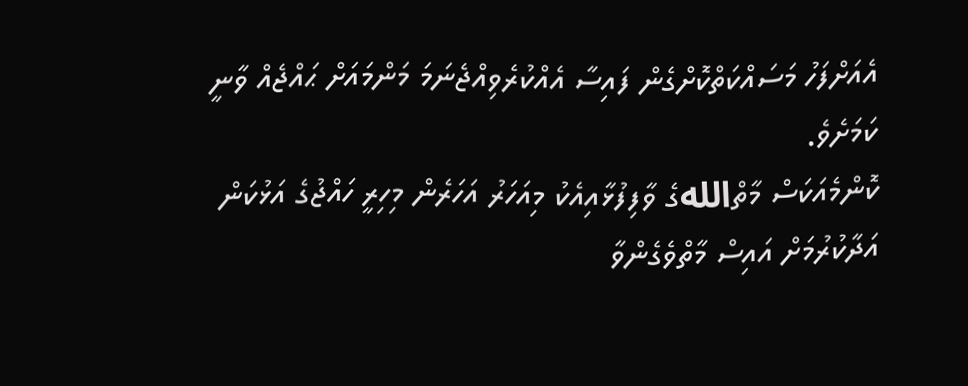އެއަށްފަހު މަސައްކަތްކޮށްގެން ފައިސާ އެއްކުރެވިއްޖެނަމަ މަންމައަށް ޙައްޖެއް ވާނީ ކަމަށެވެ.
ކޮންމެއަކަސް މާތްاللهގެ ވާފިފުޅާއިއެކު މިއަހަރު އަހަރެން މިހިރީ ހައްޖުގެ އަޅުކަން އަދާކުރުމަށް އައިސް މާތްވެގެންވާ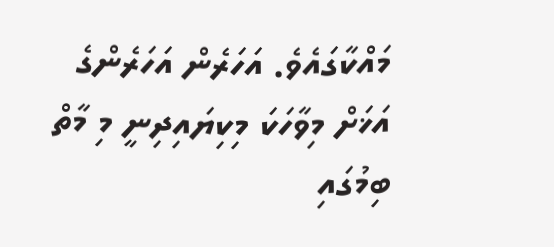މައްކާގައެވެ. އަހަރެން އަހަރެންގެ އަޚަށް މިވާހަކަ މިކިޔައިދިނީ މި މާތް ބިމުގައި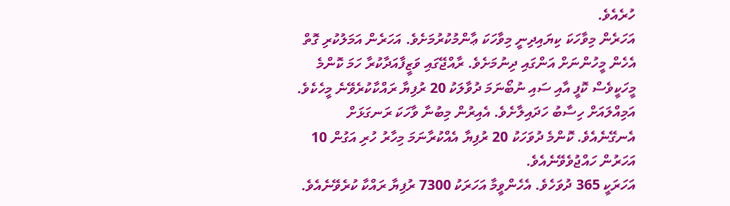ހުރެއެވެ.
އަހަރެން މިވާހަކަ ކިޔައިދިނީ މިވާހަކަ ޢާންމުކުރުމަށެވެ. އަހަރެން އަމަލުކުރި ގޮތް އެހެން މީހުންނަށް އަންގައި ދިނުމަށެވެ. ރާއްޖޭގައި ވަޒީފާއަދާކުރާ ހަމަ ކޮންމެ މީހަކީވެސް ކޮފީ އާއި ސައި ނުބޯނަމަ ދުވާލަކު 20 ރުފިޔާ ރައްކާކުރެވޭނެ މީހެކެވެ.
އަމިއްލައަށް ހިސާބު ހަދައިލާށެވެ. އެއިރުން މިބުނާ ވާހަކަ ރަނގަޅަށް އެނގޭނެއެވެ. ކޮންމެ ދުވަހަކު 20 ރުފިޔާ އެއްކުރާނަމަ މިހާރު ހުރި އަގުން 10 އަހަރުން ހައްޖުވެވޭނެއެވެ.
އަހަރަކީ 365 ދުވަހެވެ. އެހެންވީމާ އަހަރަކު 7300 ރުފިޔާ ރައްކާ ކުރެވޭނެއެވެ.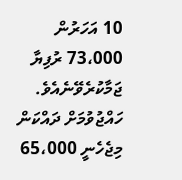10 އަހަރުން 73،000 ރުފިޔާ ޖަމާކުރެވޭނެއެވެ. ހައްޖުވުމަށް ދައްކަން މިޖެހެނީ 65،000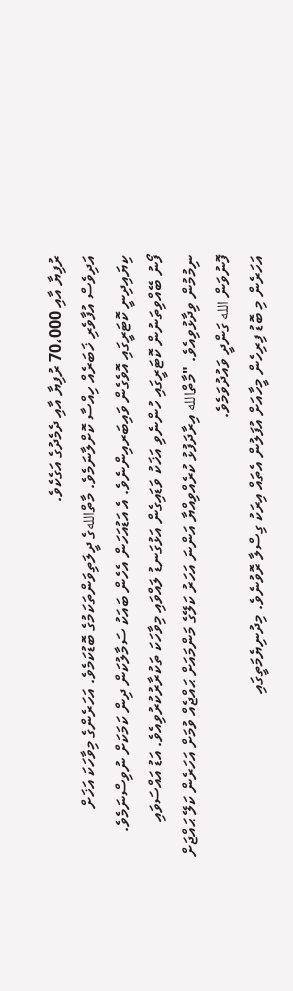ރުފިޔާ އާއި 70،000 ރުފިޔާ އާއި ދެމެދުގެ އަގެކެވެ.
އަދިވެސް އުފާވެރި ޚަބަރެއް ހިއްސާ ކޮށްލާނަމެވެ. މާތްاللهގެ ދީލަތިވަންތަކަމުގެ ބޮޑުކަމެވެ. އަހަރެންގެ މިވާހަކަ އަޚަށް ކިޔައިދިނީ ކޮޓަރީގައި އޮވެގެން ވައިބަރއިންނެވެ. އެ އަޑުއަހަން އެހެން ބައަކު ސަމާލުކަން ދިން ކަމަކަށް ނުވިސްނަމެވެ.
ފޯނު ބޭއްވިތަނުން ކޮޓަރީގައި ހުންނެވި އަޚަކު ވަޑައިގެން އަޅުގަނޑު ލައްވައި މިވާހަކަ ތަކުރާރުކުރުވިއެވެ. އަޑު އައްސަވައި ނިމުމުން ވިދާޅުވިއެވެ. "މާތްالله އިރާދަފުޅު ކުރެއްވިއްޔާ އަންނަ އަހަރު ކަލޭގެ މަންމައަށް ޙައްޖެއް ވުމަށް އަހަރެން ކަލޭ ޙައްޖަށް ފޮނުވަން الله ގަންދީ ވައުދުވަމެވެ.
އަހަރެން މި ބޮޑު ފިރިހެން މީހާއަށް އުފަލުން އެތައް އިރަކު ގިސްލާ ރޮވުނެވެ. މިދުނިޔެމަތީގައި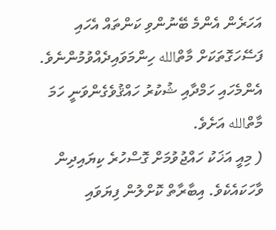އަހަރެން އެންމެ ބޭނުންވި ކަންތައް އެހައި ފަސޭހަގޮތަކަށް މާތްالله ހިންމަވައިދެއްވުމުންނެވެ. އެންމެހައި ހަމްދާއި ޝުކުރު ހައްޤުވެގެންވަނީ ހަމަ މާތްالله އަށެވެ.
( މިއީ އަޚަކު ހައްޖުވުމަށް ގޮސްހުރެ ކިޔައިދިން ވާހަކައެކެވެ. އިބާރާތް ކޮށްލުން ފިޔަވައި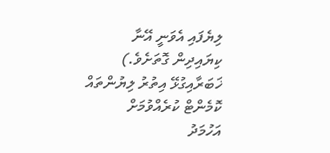ލިޔެފައި އެވަނީ އޭނާ ކިޔައިދިން ގޮތަށެވެ.)
ޚަބަރާއިގުޅޭ އިތުރު ލިޔުންތައް
ކޮމެންޓް ކުރެއްވުމަށް
އަހުމަދު